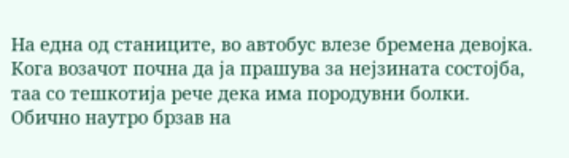На една од станиците, во автобус влезе бремена девојка. Кога возачот почна да ја прашува за нејзината состојба, таа со тешкотија рече дека има породувни болки.
Обично наутро брзав на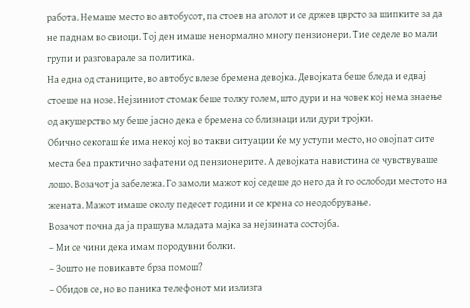работа. Немаше место во автобусот, па стоев на аголот и се држев цврсто за шипките за да не паднам во свиоци. Тој ден имаше ненормално многу пензионери. Тие седеле во мали групи и разговарале за политика.
На една од станиците, во автобус влезе бремена девојка. Девојката беше бледа и едвај стоеше на нозе. Нејзиниот стомак беше толку голем, што дури и на човек кој нема знаење од акушерство му беше јасно дека е бремена со близнаци или дури тројки.
Обично секогаш ќе има некој кој во такви ситуации ќе му уступи место, но овојпат сите места беа практично зафатени од пензионерите. А девојката навистина се чувствуваше лошо. Возачот ја забележа. Го замоли мажот кој седеше до него да ѝ го ослободи местото на жената. Мажот имаше околу педесет години и се крена со неодобрување.
Возачот почна да ја прашува младата мајка за нејзината состојба.
– Ми се чини дека имам породувни болки.
– Зошто не повикавте брза помош?
– Обидов се, но во паника телефонот ми излизга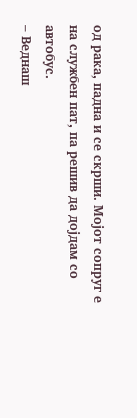од рака, падна и се скрши. Мојот сопруг е на службен пат, па решив да дојдам со автобус.
– Веднаш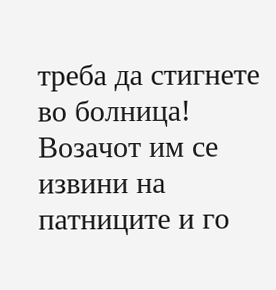треба да стигнете во болница!
Возачот им се извини на патниците и го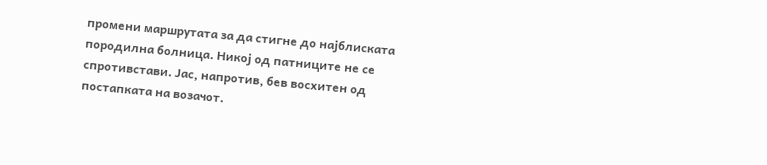промени маршрутата за да стигне до најблиската породилна болница. Никој од патниците не се спротивстави. Јас, напротив, бев восхитен од постапката на возачот.